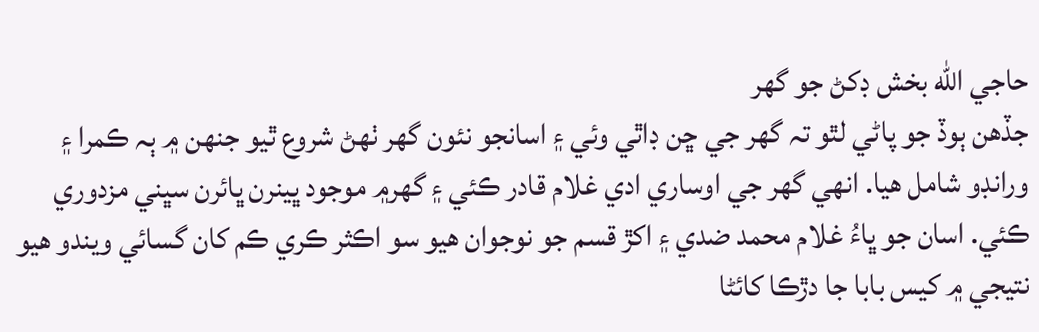حاجي الله بخش ڊکڻ جو گهر
جڏھن ٻوڏ جو پاڻي لٿو تہ گهر جي ڇن ڊاٿي وئي ۽ اسانجو نئون گهر ٺھڻ شروع ٿيو جنھن ۾ ٻہ ڪمرا ۽ ورانڊو شامل ھيا. انھي گهر جي اوساري ادي غلام قادر ڪئي ۽ گهر۾ موجود ڀينرن ڀائرن سڀني مزدوري ڪئي. اسان جو ڀاءُ غلام محمد ضدي ۽ اکڙ قسم جو نوجوان ھيو سو اڪثر ڪري ڪم کان گسائي ويندو ھيو نتيجي ۾ کيس بابا جا دڙڪا کائڻا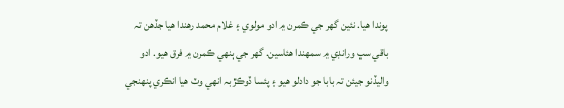پوندا ھيا. نئين گهر جي ڪمرن ۾ ادو مولوي ۽ غلام محمد رھندا ھيا جڏھن تہ باقي سڀ ورانڊي ۾ سمھندا ھئاسين. گهر جي ٻنھي ڪمرن ۾ فرق ھيو. ادو واليڏنو جيئن تہ بابا جو دادلو ھيو ۽ پئسا ڏوڪڙ بہ انھي وٽ ھيا انڪري پنھنجي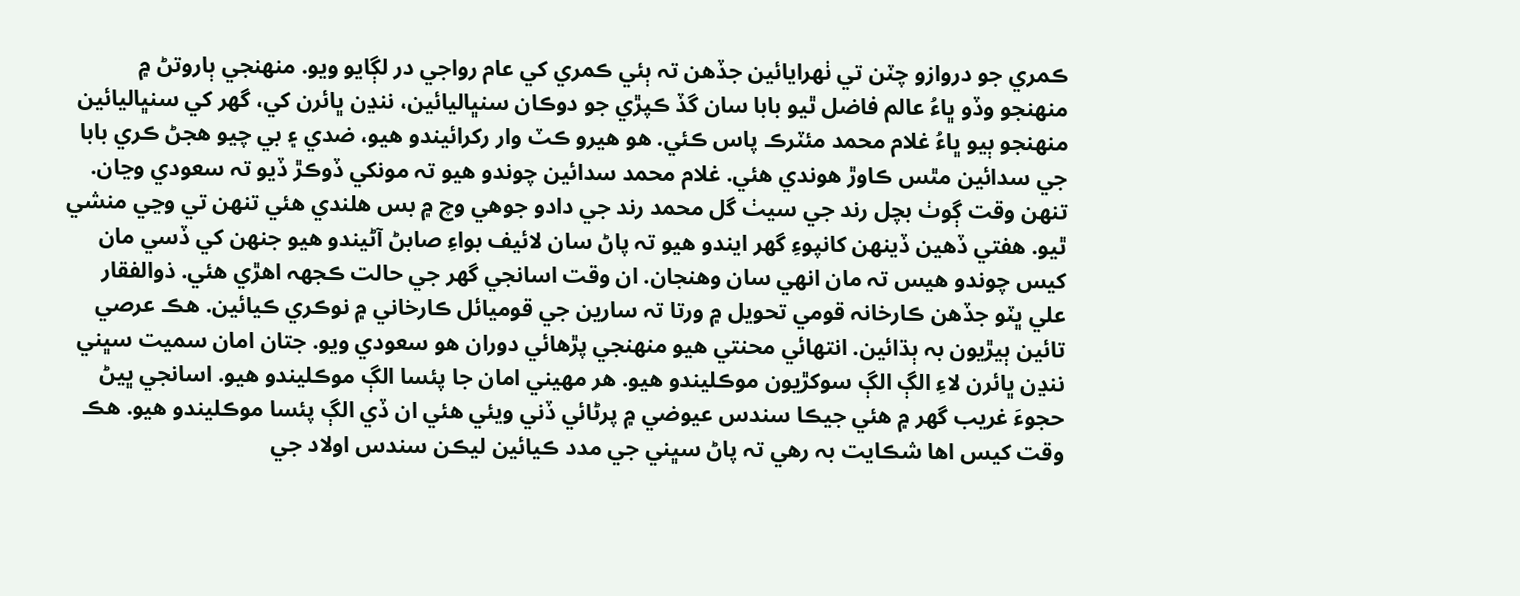ڪمري جو دروازو چٽن تي ٺھرايائين جڏھن تہ ٻئي ڪمري کي عام رواجي در لڳايو ويو. منھنجي ٻاروتڻ ۾ منھنجو وڏو ڀاءُ عالم فاضل ٿيو بابا سان گڏ ڪپڙي جو دوڪان سنڀاليائين، ننڍن ڀائرن کي، گهر کي سنڀاليائين منھنجو ٻيو ڀاءُ غلام محمد مئٽرڪ پاس ڪئي. ھو ھيرو ڪٽ وار رکرائيندو ھيو، ضدي ۽ بي چيو ھجڻ ڪري بابا جي سدائين مٿس ڪاوڙ ھوندي ھئي. غلام محمد سدائين چوندو ھيو تہ مونکي ڏوڪڙ ڏيو تہ سعودي وڃان. تنھن وقت ڳوٺ بچل رند جي سيٺ گل محمد رند جي دادو جوھي وچ ۾ بس ھلندي ھئي تنھن تي وڃي منشي ٿيو. ھفتي ڏھين ڏينھن کانپوءِ گهر ايندو ھيو تہ پاڻ سان لائيف بواءِ صابڻ آڻيندو ھيو جنھن کي ڏسي مان کيس چوندو ھيس تہ مان انھي سان وھنجان. ان وقت اسانجي گهر جي حالت ڪجهہ اھڙي ھئي. ذوالفقار علي ڀٽو جڏھن ڪارخانہ قومي تحويل ۾ ورتا تہ سارين جي قوميائل ڪارخاني ۾ نوڪري ڪيائين. ھڪ عرصي تائين ٻيڙيون بہ ٻڌائين. انتھائي محنتي ھيو منھنجي پڙھائي دوران ھو سعودي ويو. جتان امان سميت سڀني ننڍن ڀائرن لاءِ الڳ الڳ سوکڙيون موڪليندو ھيو. ھر مھيني امان جا پئسا الڳ موڪليندو ھيو. اسانجي ڀيڻ حجوءَ غريب گهر ۾ ھئي جيڪا سندس عيوضي ۾ پرڻائي ڏني ويئي ھئي ان ڏي الڳ پئسا موڪليندو ھيو. ھڪ وقت کيس اھا شڪايت بہ رھي تہ پاڻ سڀني جي مدد ڪيائين ليڪن سندس اولاد جي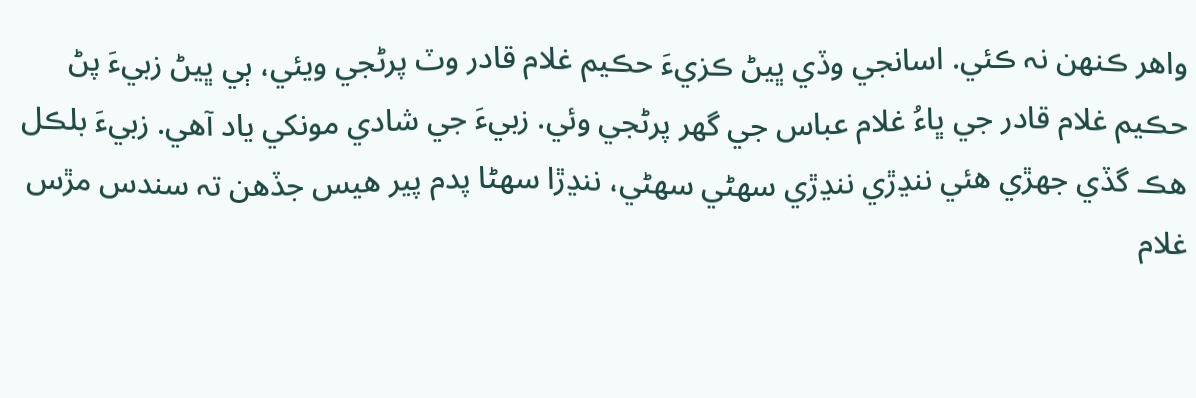واھر ڪنھن نہ ڪئي. اسانجي وڏي ڀيڻ ڪزيءَ حڪيم غلام قادر وٽ پرڻجي ويئي، ٻي ڀيڻ زبيءَ پڻ حڪيم غلام قادر جي ڀاءُ غلام عباس جي گهر پرڻجي وئي. زبيءَ جي شادي مونکي ياد آھي. زبيءَ بلڪل ھڪ گڏي جھڙي ھئي ننڍڙي ننڍڙي سھڻي سھڻي، ننڍڙا سھڻا پدم پير ھيس جڏھن تہ سندس مڙس غلام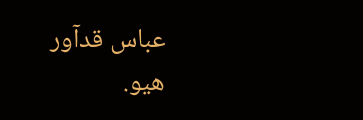عباس قدآور ھيو.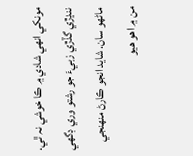مونکي انھي شادي ۾ ڪا خوشي نہ ٿي. ننڍڙي گڏڙي زبيءَ جو رشتو وري ڊگهي ماڻھو سان. شايد انجو ڪارڻ منھنجي من ۾ اھو ھيو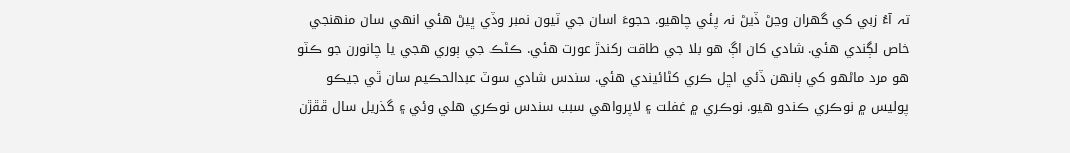تہ آءُ زبي کي گهران وڃڻ ڏيڻ نہ پئي چاھيو. حجوءَ اسان جي ٽيون نمبر وڏي ڀيڻ ھئي انھي سان منھنجي خاص لڳندي ھئي. شادي کان اڳ ھو بلا جي طاقت رکندڙ عورت ھئي. ڪڻڪ جي ٻوري ھجي يا چانورن جو ڪٽو ھو مرد ماڻھو کي ٻانھن ڏئي اڇل ڪري کڻائيندي ھئي. سندس شادي سوٽ عبدالحڪيم سان ٿي جيڪو پوليس ۾ نوڪري ڪندو ھيو. نوڪري ۾ غفلت ۽ لاپرواھي سبب سندس نوڪري ھلي وئي ۽ گذريل سال ڦڦڙن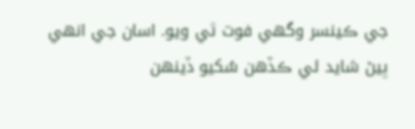جي ڪينسر وگهي فوت ٿي ويو. اسان جي انھي ڀيڻ شايد ئي ڪڏھن سُکيو ڏينھن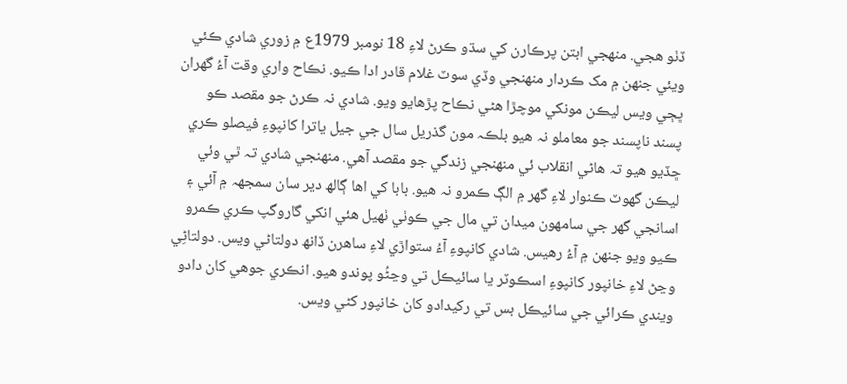ڏٺو ھجي. منھجي ابتن پرڪارن کي سڌو ڪرڻ لاءِ 18 نومبر 1979ع ۾ زوري شادي ڪئي ويئي جنھن ۾ مک ڪردار منھنجي وڏي سوٽ غلام قادر ادا ڪيو. نڪاح واري وقت آءُ گهران ڀڄي ويس ليڪن مونکي موچڙا ھڻي نڪاح پڙھايو ويو. شادي نہ ڪرڻ جو مقصد ڪو پسند ناپسند جو معاملو نہ ھيو بلڪہ مون گذريل سال جي جيل ياترا کانپوءِ فيصلو ڪري ڇڏيو ھيو تہ ھاڻي انقلاب ئي منھنجي زندگي جو مقصد آھي. منھنجي شادي تہ ٿي وئي ليڪن گهوٽ ڪنوار لاءِ گهر ۾ الڳ ڪمرو نہ ھيو. بابا کي اھا ڳالھ دير سان سمجهہ ۾ آئي ۽ اسانجي گهر جي سامھون ميدان تي مال جي ڪوٺي ٺھيل ھئي انکي گاروگپ ڪري ڪمرو ڪيو ويو جنھن ۾ آءُ رھيس. شادي کانپوءِ آءُ ستواڙي لاءِ ساھرن ڏانھ دولتاڻي ويس. دولتاڻِي وڃڻ لاءِ خانپور کانپوءِ اسڪوٽر يا سائيڪل تي وڃڻُو پوندو ھيو. انڪري جوھي کان دادو ويندي ڪرائي جي سائيڪل بس تي رکيدادو کان خانپور کڻي ويس.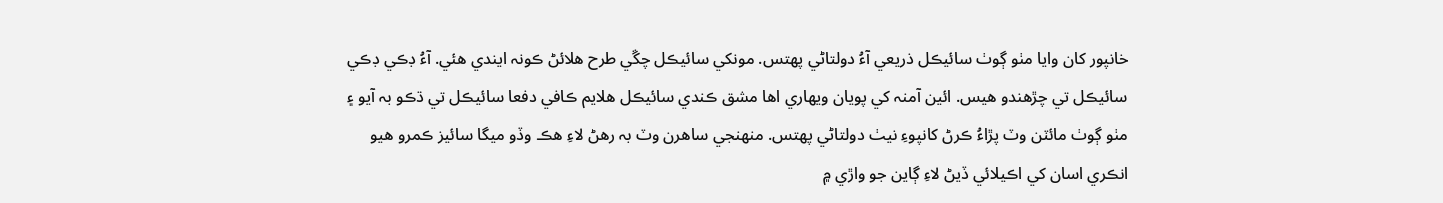خانپور کان وايا مٺو ڳوٺ سائيڪل ذريعي آءُ دولتاڻي پھتس. مونکي سائيڪل چڱي طرح ھلائڻ ڪونہ ايندي ھئي. آءُ ڊڪي ڊڪي سائيڪل تي چڙھندو ھيس. ائين آمنہ کي پويان ويھاري اھا مشق ڪندي سائيڪل ھلايم ڪافي دفعا سائيڪل تي ڌڪو بہ آيو ۽ مٺو ڳوٺ مائٽن وٽ پڙاءُ ڪرڻ کانپوءِ نيٺ دولتاڻي پھتس. منھنجي ساھرن وٽ بہ رھڻ لاءِ ھڪ وڏو ميگا سائيز ڪمرو ھيو انڪري اسان کي اڪيلائي ڏيڻ لاءِ ڳاين جو واڙي ۾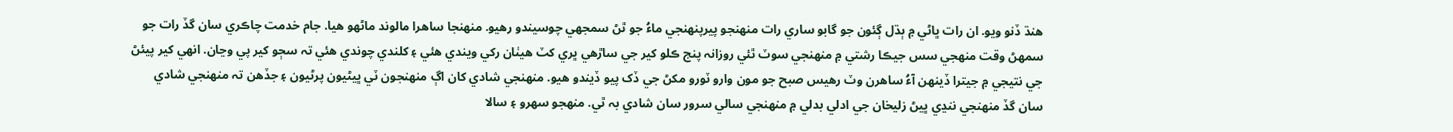ھنڌ ڏنو ويو. ان رات ڀاڻي ۾ ٻڌل ڳئون جو گابو ساري رات منھنجو پيرپنھنجي ماءُ جو ٿڻ سمجهي چوسيندو رھيو. منھنجا ساھرا مالوند ماڻھو ھيا. جام خدمت چاڪري سان گڏ رات جو سمھڻ وقت منھجي سس جيڪا رشتي ۾ منھنجي سوٽ ٿئي روزانہ پنج ڪلو کير جي ساڙھي ڀري کٽ ھيٺان رکي ويندي ھئي ۽ کلندي چوندي ھئي تہ سڄو کير پي وڃان. انھي کير پيئڻ جي نتيجي ۾ جيترا ڏينھن آءُ ساھرن وٽ رھيس صبح جو مون وارو ٽورو مکڻ جي ڏک پيو ڏيندو ھيو. منھنجي شادي کان اڳ منھنجون ٽي ڀيڻيون پرڻيون ۽ جڏھن تہ منھنجي شادي سان گڏ منھنجي ننڍي ڀيڻ زليخان جي ادلي بدلي ۾ منھنجي سالي سرور سان شادي بہ ٿي. منھجو سھرو ۽ سالا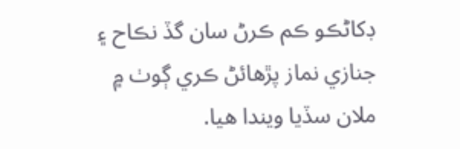ڊکاڻڪو ڪم ڪرڻ سان گڏ نڪاح ۽ جنازي نماز پڙھائڻ ڪري ڳوٺ ۾ ملان سڏيا ويندا ھيا.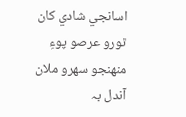اسانجي شادي کان ٿورو عرصو پوءِ منھنجو سھرو ملان آندل بہ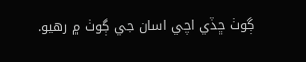ڳوٺ ڇڏي اچي اسان جي ڳوٺ ۾ رھيو.